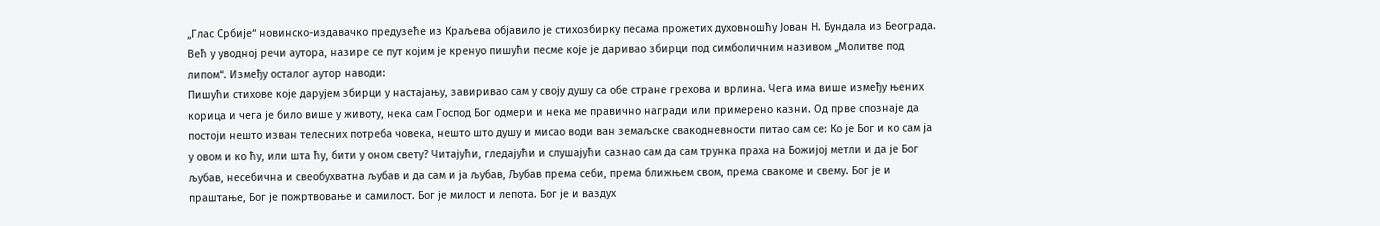„Глас Србије“ новинско-издавачко предузеће из Краљева објавило је стихозбирку песама прожетих духовношћу Јован Н. Бундала из Београда. Већ у уводној речи аутора, назире се пут којим је кренуо пишући песме које је даривао збирци под симболичним називом „Молитве под липом“. Између осталог аутор наводи:
Пишући стихове које дарујем збирци у настајању, завиривао сам у своју душу са обе стране грехова и врлина. Чега има више између њених корица и чега је било више у животу, нека сам Господ Бог одмери и нека ме правично награди или примерено казни. Од прве спознаје да постоји нешто изван телесних потреба човека, нешто што душу и мисао води ван земаљске свакодневности питао сам се: Ко је Бог и ко сам ја у овом и ко ћу, или шта ћу, бити у оном свету? Читајући, гледајући и слушајући сазнао сам да сам трунка праха на Божијој метли и да је Бог љубав, несебична и свеобухватна љубав и да сам и ја љубав, Љубав према себи, према ближњем свом, према свакоме и свему. Бог је и праштање, Бог је пожртвовање и самилост. Бог је милост и лепота. Бог је и ваздух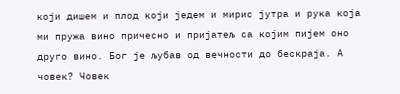који дишем и плод који једем и мирис јутра и рука која ми пружа вино причесно и пријатељ са којим пијем оно друго вино. Бог је љубав од вечности до бескраја. А човек? Човек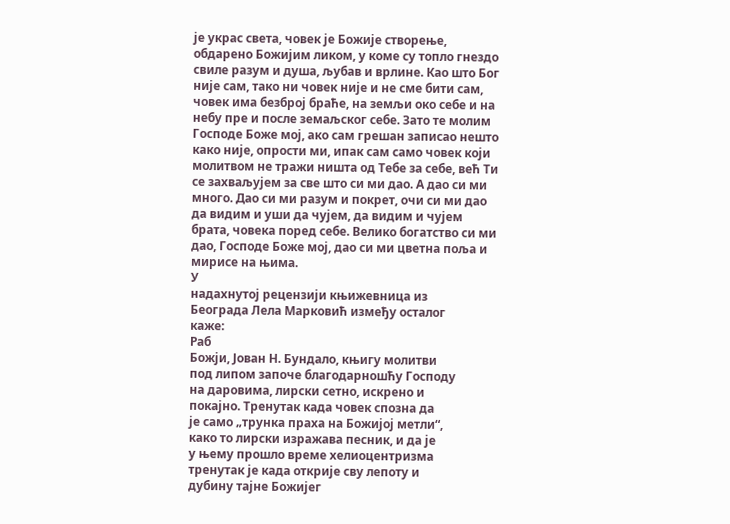је украс света, човек је Божије створење, обдарено Божијим ликом, у коме су топло гнездо свиле разум и душа, љубав и врлине. Као што Бог није сам, тако ни човек није и не сме бити сам, човек има безброј браће, на земљи око себе и на небу пре и после земаљског себе. Зато те молим Господе Боже мој, ако сам грешан записао нешто како није, опрости ми, ипак сам само човек који молитвом не тражи ништа од Тебе за себе, већ Ти се захваљујем за све што си ми дао. А дао си ми много. Дао си ми разум и покрет, очи си ми дао да видим и уши да чујем, да видим и чујем брата, човека поред себе. Велико богатство си ми дао, Господе Боже мој, дао си ми цветна поља и мирисе на њима.
У
надахнутој рецензији књижевница из
Београда Лела Марковић између осталог
каже:
Раб
Божји, Јован Н. Бундало, књигу молитви
под липом започе благодарношћу Господу
на даровима, лирски сетно, искрено и
покајно. Тренутак када човек спозна да
је само „трунка праха на Божијој метли“,
како то лирски изражава песник, и да је
у њему прошло време хелиоцентризма
тренутак је када открије сву лепоту и
дубину тајне Божијег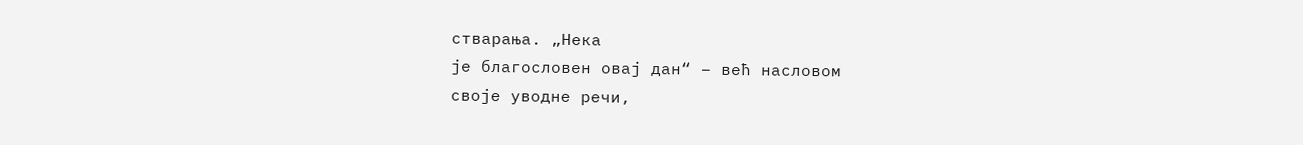стварања. „Нека
је благословен овај дан“ – већ насловом
своје уводне речи,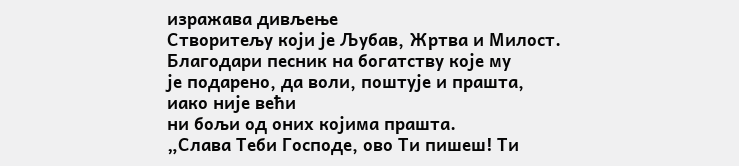изражава дивљење
Створитељу који је Љубав, Жртва и Милост.
Благодари песник на богатству које му
је подарено, да воли, поштује и прашта,
иако није већи
ни бољи од оних којима прашта.
„Слава Теби Господе, ово Ти пишеш! Ти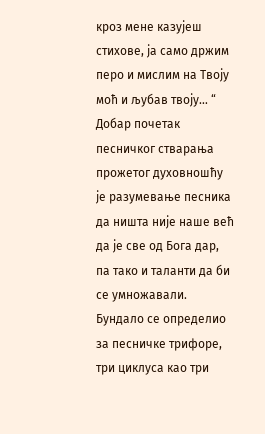кроз мене казујеш стихове, ја само држим перо и мислим на Твоју моћ и љубав твоју… “ Добар почетак песничког стварања прожетог духовношћу је разумевање песника да ништа није наше већ да је све од Бога дар, па тако и таланти да би се умножавали. Бундало се определио за песничке трифоре, три циклуса као три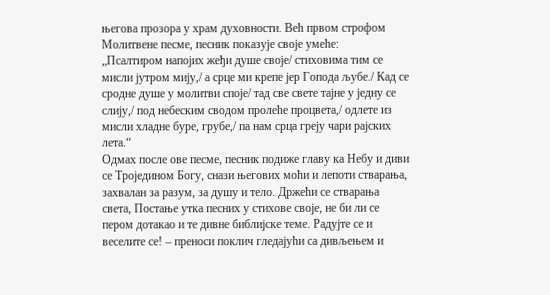његова прозора у храм духовности. Већ првом строфом Молитвене песме, песник показује своје умеће:
„Псалтиром напојих жеђи душе своје/ стиховима тим се мисли јутром мију,/ а срце ми крепе јер Гопода љубе./ Кад се сродне душе у молитви споје/ тад све свете тајне у једну се слију,/ под небеским сводом пролеће процвета,/ одлете из мисли хладне буре, грубе,/ па нам срца греју чари рајских лета.“
Одмах после ове песме, песник подиже главу ка Небу и диви се Троједином Богу, снази његових моћи и лепоти стварања, захвалан за разум, за душу и тело. Држећи се стварања света, Постање утка песних у стихове своје, не би ли се пером дотакао и те дивне библијске теме. Радујте се и веселите се! – преноси поклич гледајући са дивљењем и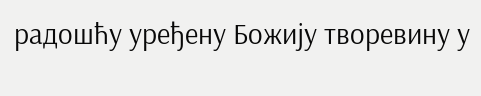радошћу уређену Божију творевину у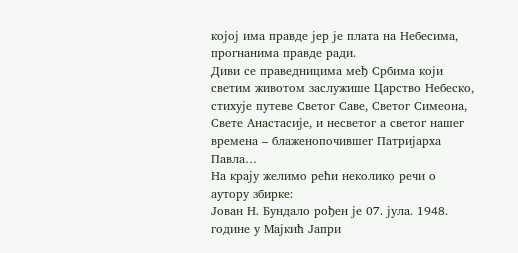којој има правде јер је плата на Небесима, прогнанима правде ради.
Диви се праведницима међ Србима који светим животом заслужише Царство Небеско, стихује путеве Светог Саве, Светог Симеона, Свете Анастасије, и несветог а светог нашег времена – блаженопочившег Патријарха Павла…
На крају желимо рећи неколико речи о аутору збирке:
Јован Н. Бундало рођен је 07. јула. 1948. године у Мајкић Јапри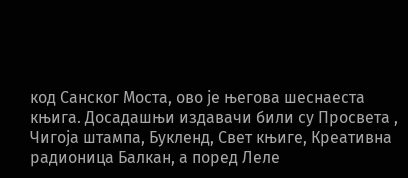код Санског Моста, ово је његова шеснаеста књига. Досадашњи издавачи били су Просвета , Чигоја штампа, Букленд, Свет књиге, Креативна радионица Балкан, а поред Леле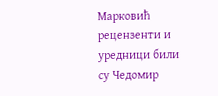Марковић рецензенти и уредници били су Чедомир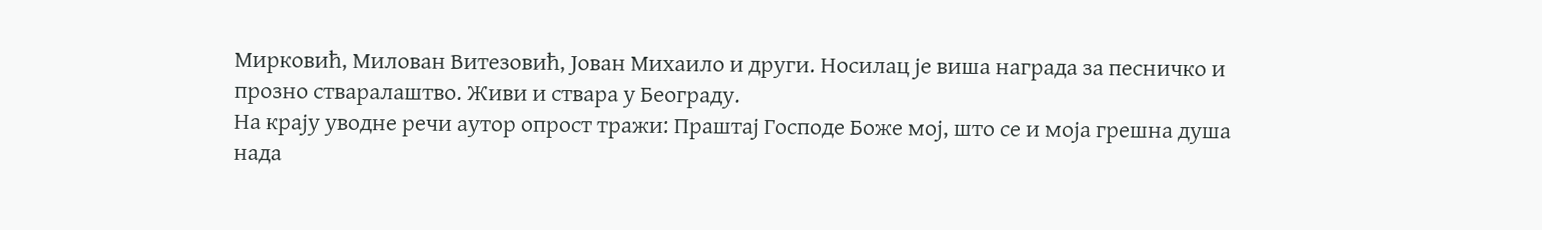Мирковић, Милован Витезовић, Јован Михаило и други. Носилац је виша награда за песничко и прозно стваралаштво. Живи и ствара у Београду.
На крају уводне речи аутор опрост тражи: Праштај Господе Боже мој, што се и моја грешна душа нада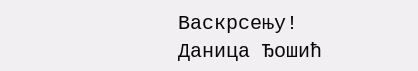Васкрсењу!
Даница Ђошић